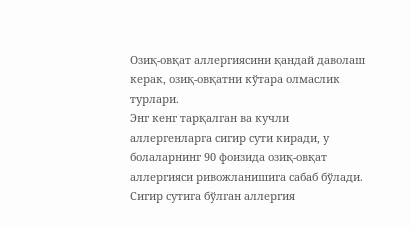Озиқ-овқат аллергиясини қандай даволаш керак, oзиқ-овқатни кўтара олмаслик турлари.
Энг кенг тарқалган ва кучли аллергенларга сигир сути киради, у болаларнинг 90 фоизида озиқ-овқат
аллергияси ривожланишига сабаб бўлади. Сигир сутига бўлган аллергия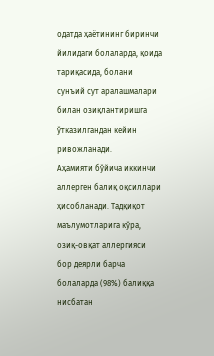одатда ҳаётининг биринчи
йилидаги болаларда, қоида тариқасида, болани сунъий сут аралашмалари билан озиқлантиришга
ўтказилгандан кейин ривожланади.
Аҳамияти бўйича иккинчи аллерген балиқ оқсиллари ҳисобланади. Тадқиқот маълумотларига кўра,
озиқ-овқат аллергияси бор деярли барча болаларда (98%) балиққа нисбатан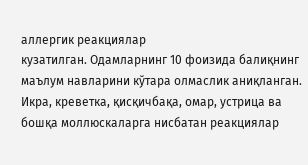аллергик реакциялар
кузатилган. Одамларнинг 10 фоизида балиқнинг маълум навларини кўтара олмаслик аниқланган.
Икра, креветка, қисқичбақа, омар, устрица ва бошқа моллюскаларга нисбатан реакциялар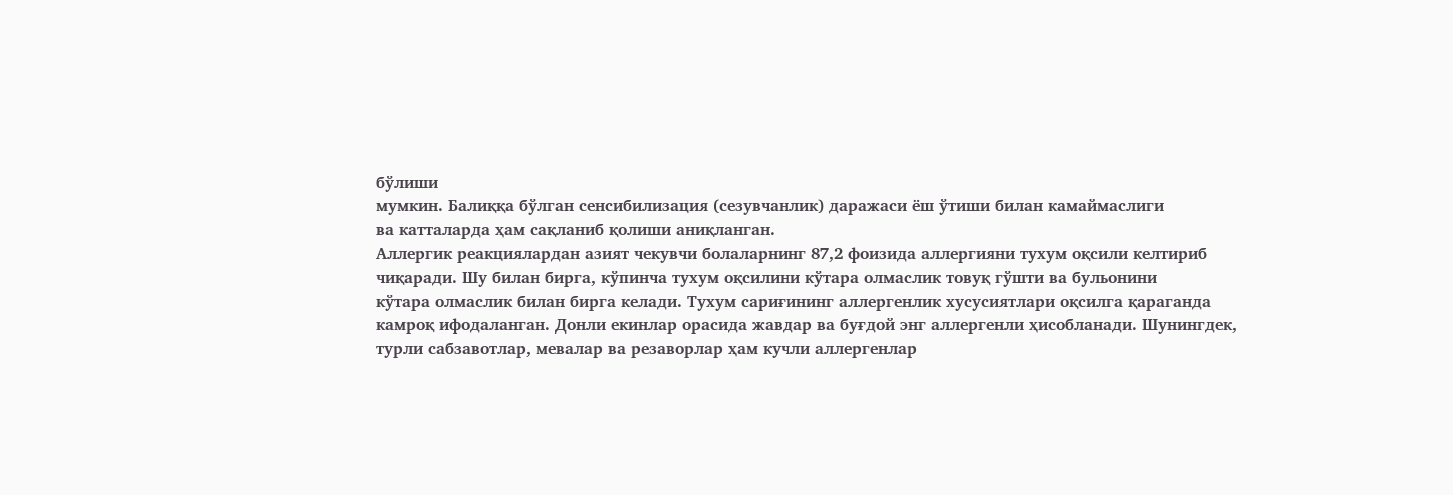бўлиши
мумкин. Балиққа бўлган сенсибилизация (сезувчанлик) даражаси ёш ўтиши билан камаймаслиги
ва катталарда ҳам сақланиб қолиши аниқланган.
Аллергик реакциялардан азият чекувчи болаларнинг 87,2 фоизида аллергияни тухум оқсили келтириб
чиқаради. Шу билан бирга, кўпинча тухум оқсилини кўтара олмаслик товуқ гўшти ва бульонини
кўтара олмаслик билан бирга келади. Тухум сариғининг аллергенлик хусусиятлари оқсилга қараганда
камроқ ифодаланган. Донли екинлар орасида жавдар ва буғдой энг аллергенли ҳисобланади. Шунингдек,
турли сабзавотлар, мевалар ва резаворлар ҳам кучли аллергенлар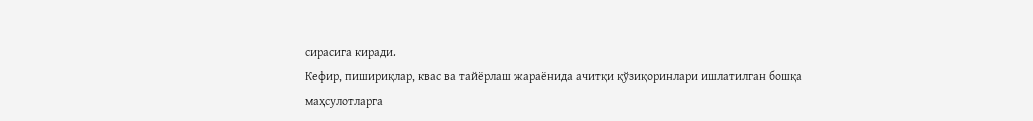сирасига киради.
Кефир, пишириқлар, квас ва тайёрлаш жараёнида ачитқи қўзиқоринлари ишлатилган бошқа маҳсулотларга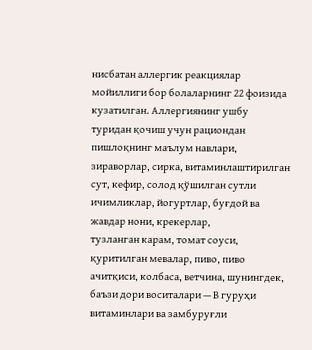нисбатан аллергик реакциялар мойиллиги бор болаларнинг 22 фоизида кузатилган. Аллергиянинг ушбу
туридан қочиш учун рациондан пишлоқнинг маълум навлари, зираворлар, сирка, витаминлаштирилган
сут, кефир, солод қўшилган сутли ичимликлар, йогуртлар, буғдой ва жавдар нони, крекерлар,
тузланган карам, томат соуси, қуритилган мевалар, пиво, пиво ачитқиси, колбаса, ветчина, шунингдек,
баъзи дори воситалари — В гуруҳи витаминлари ва замбуруғли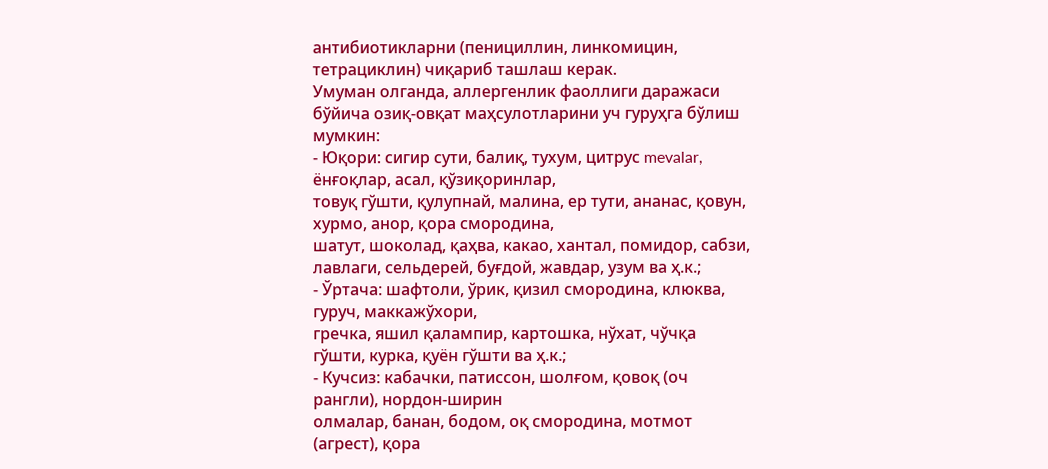антибиотикларни (пенициллин, линкомицин,
тетрациклин) чиқариб ташлаш керак.
Умуман олганда, аллергенлик фаоллиги даражаси бўйича озиқ-овқат маҳсулотларини уч гуруҳга бўлиш мумкин:
- Юқори: сигир сути, балиқ, тухум, цитрус mevalar, ёнғоқлар, асал, қўзиқоринлар,
товуқ гўшти, қулупнай, малина, ер тути, ананас, қовун, хурмо, анор, қора смородина,
шатут, шоколад, қаҳва, какао, хантал, помидор, сабзи, лавлаги, сельдерей, буғдой, жавдар, узум ва ҳ.к.;
- Ўртача: шафтоли, ўрик, қизил смородина, клюква, гуруч, маккажўхори,
гречка, яшил қалампир, картошка, нўхат, чўчқа гўшти, курка, қуён гўшти ва ҳ.к.;
- Кучсиз: кабачки, патиссон, шолғом, қовоқ (оч рангли), нордон-ширин
олмалар, банан, бодом, оқ смородина, мотмот (агрест), қора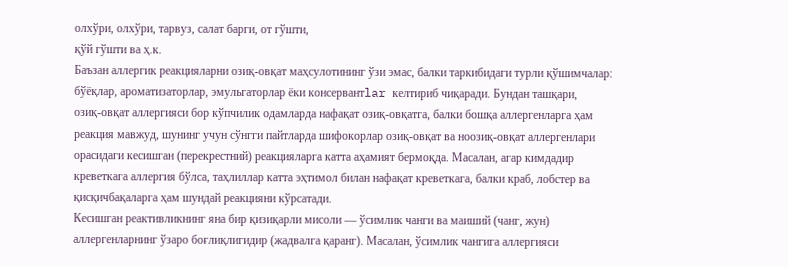олхўри, олхўри, тарвуз, салат барги, от гўшти,
қўй гўшти ва ҳ.к.
Баъзан аллергик реакцияларни озиқ-овқат маҳсулотининг ўзи эмас, балки таркибидаги турли қўшимчалар:
бўёқлар, ароматизаторлар, эмульгаторлар ёки консервантlar келтириб чиқаради. Бундан ташқари,
озиқ-овқат аллергияси бор кўпчилик одамларда нафақат озиқ-овқатга, балки бошқа аллергенларга ҳам
реакция мавжуд, шунинг учун сўнгги пайтларда шифокорлар озиқ-овқат ва ноозиқ-овқат аллергенлари
орасидаги кесишган (перекрестний) реакцияларга катта аҳамият бермоқда. Масалан, агар кимдадир
креветкага аллергия бўлса, таҳлиллар катта эҳтимол билан нафақат креветкага, балки краб, лобстер ва
қисқичбақаларга ҳам шундай реакцияни кўрсатади.
Кесишган реактивликнинг яна бир қизиқарли мисоли — ўсимлик чанги ва маиший (чанг, жун)
аллергенларнинг ўзаро боғлиқлигидир (жадвалга қаранг). Масалан, ўсимлик чангига аллергияси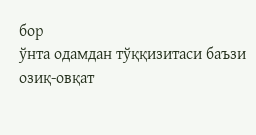бор
ўнта одамдан тўққизитаси баъзи озиқ-овқат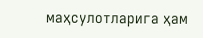маҳсулотларига ҳам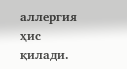аллергия ҳис қилади.